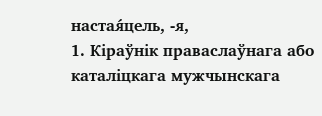настая́цель, -я,
1. Кіраўнік праваслаўнага або каталіцкага мужчынскага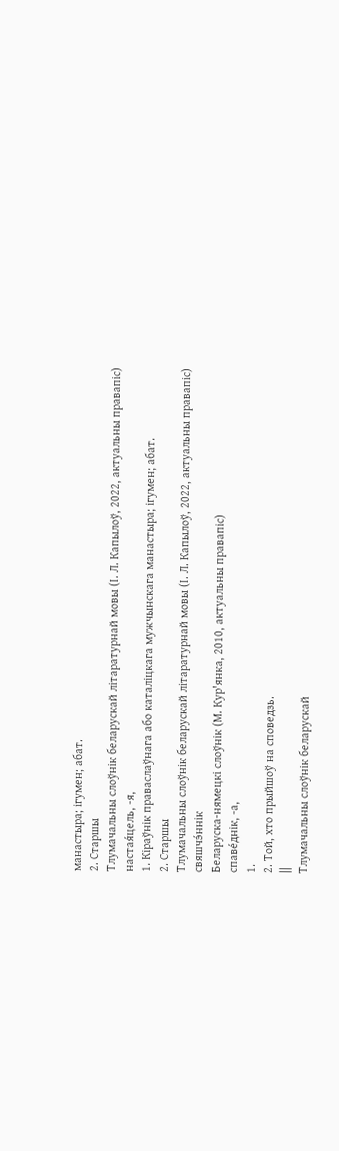манастыра; ігумен; абат.
2. Старшы
Тлумачальны слоўнік беларускай літаратурнай мовы (І. Л. Капылоў, 2022, актуальны правапіс)
настая́цель, -я,
1. Кіраўнік праваслаўнага або каталіцкага мужчынскага манастыра; ігумен; абат.
2. Старшы
Тлумачальны слоўнік беларускай літаратурнай мовы (І. Л. Капылоў, 2022, актуальны правапіс)
свяшчэ́ннік
Беларуска-нямецкі слоўнік (М. Кур'янка, 2010, актуальны правапіс)
спаве́днік, -а,
1.
2. Той, хто прыйшоў на споведзь.
||
Тлумачальны слоўнік беларускай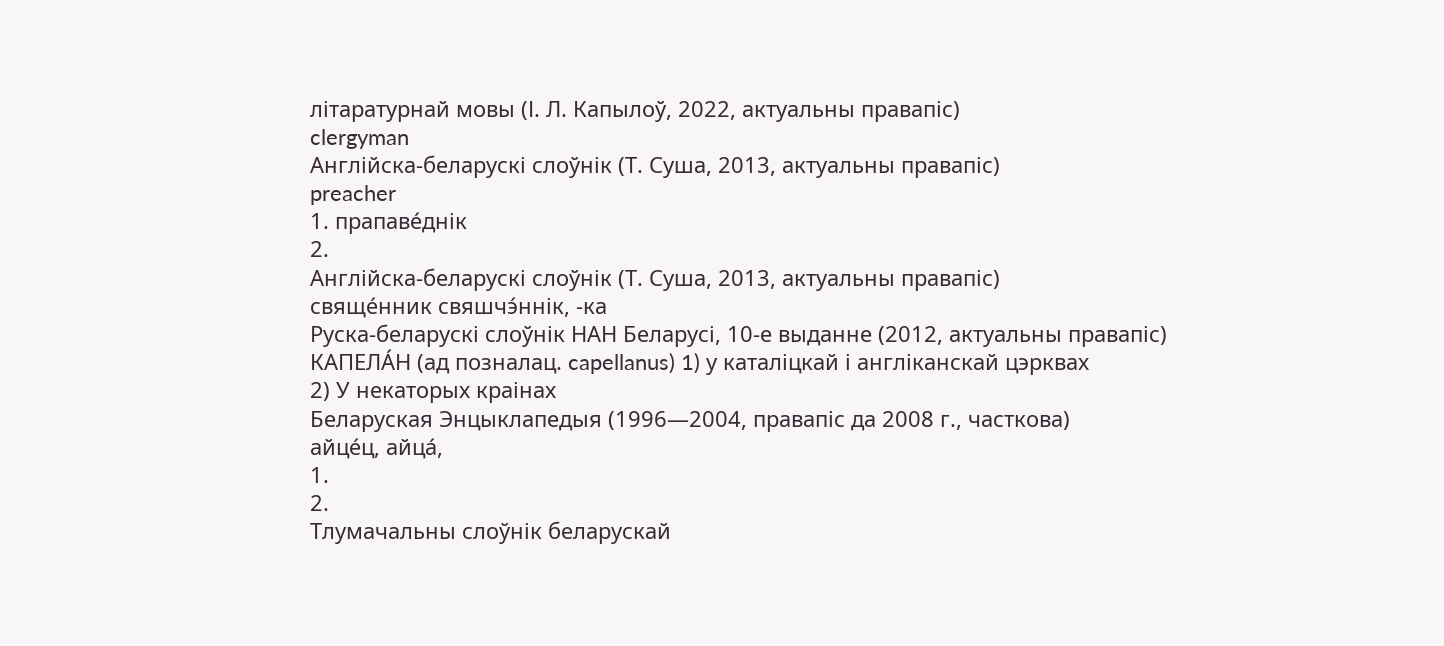літаратурнай мовы (І. Л. Капылоў, 2022, актуальны правапіс)
clergyman
Англійска-беларускі слоўнік (Т. Суша, 2013, актуальны правапіс)
preacher
1. прапаве́днік
2.
Англійска-беларускі слоўнік (Т. Суша, 2013, актуальны правапіс)
свяще́нник свяшчэ́ннік, -ка
Руска-беларускі слоўнік НАН Беларусі, 10-е выданне (2012, актуальны правапіс)
КАПЕЛА́Н (ад позналац. capellanus) 1) у каталіцкай і англіканскай цэрквах
2) У некаторых краінах
Беларуская Энцыклапедыя (1996—2004, правапіс да 2008 г., часткова)
айце́ц, айца́,
1.
2.
Тлумачальны слоўнік беларускай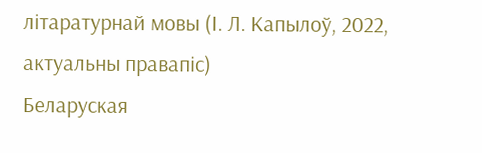літаратурнай мовы (І. Л. Капылоў, 2022, актуальны правапіс)
Беларуская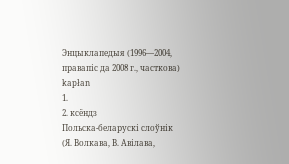Энцыклапедыя (1996—2004, правапіс да 2008 г., часткова)
kapłan
1.
2. ксёндз
Польска-беларускі слоўнік (Я. Волкава, В. Авілава,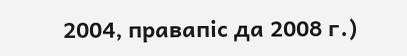2004, правапіс да 2008 г.)